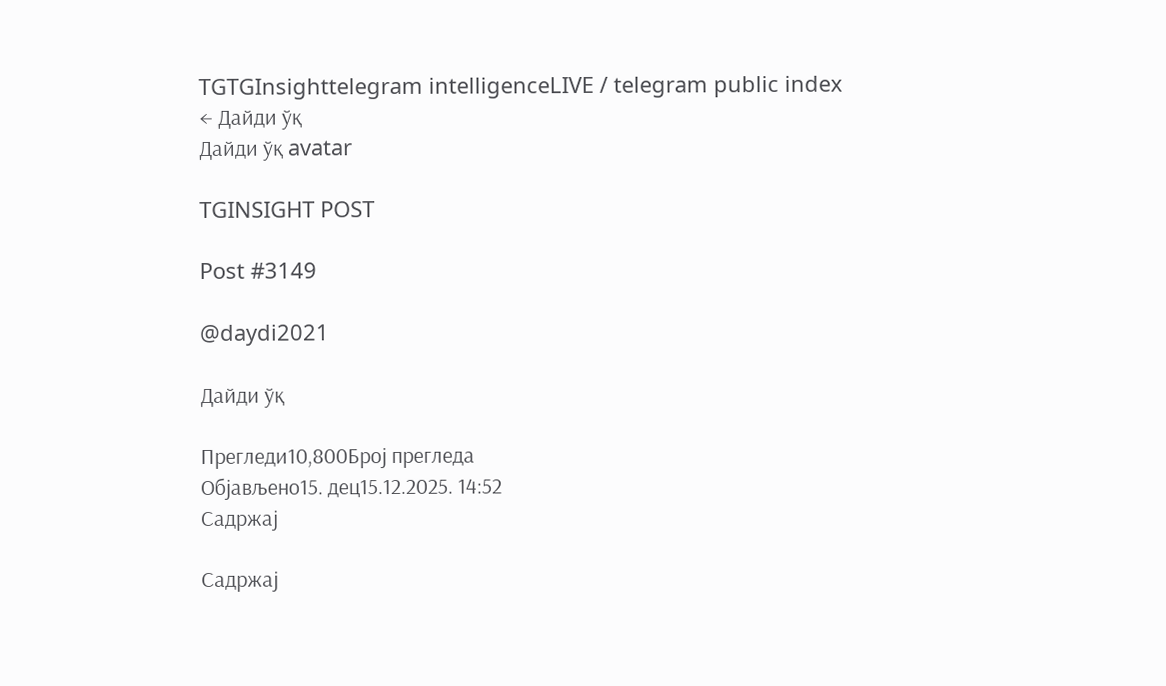TGTGInsighttelegram intelligenceLIVE / telegram public index
← Дайди ўқ
Дайди ўқ avatar

TGINSIGHT POST

Post #3149

@daydi2021

Дайди ўқ

Прегледи10,800Број прегледа
Објављено15. дец15.12.2025. 14:52
Садржај

Садржај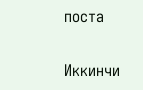поста

Иккинчи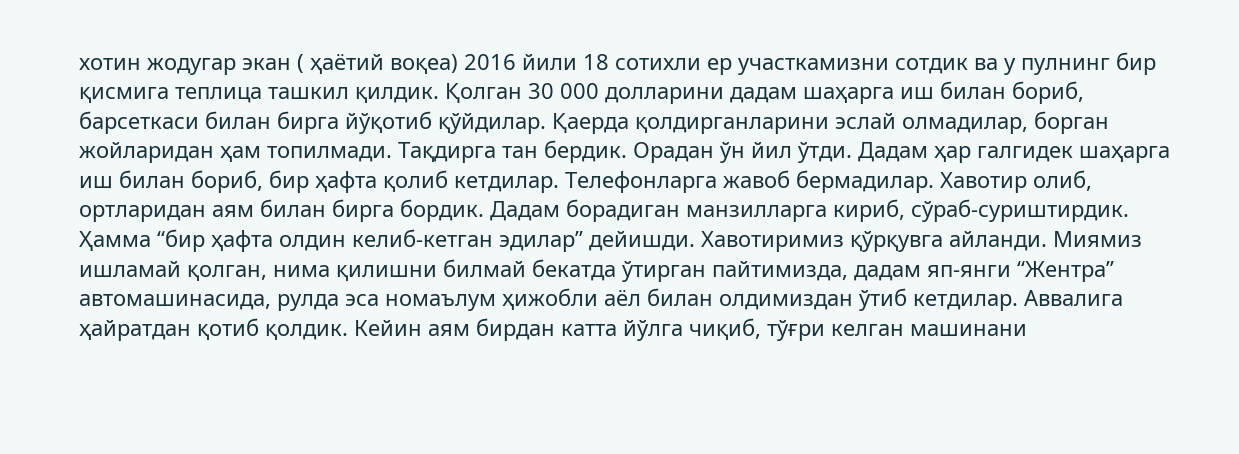хотин жодугар экан ( ҳаётий воқеа) 2016 йили 18 сотихли ер участкамизни сотдик ва у пулнинг бир қисмига теплица ташкил қилдик. Қолган 30 000 долларини дадам шаҳарга иш билан бориб, барсеткаси билан бирга йўқотиб қўйдилар. Қаерда қолдирганларини эслай олмадилар, борган жойларидан ҳам топилмади. Тақдирга тан бердик. Орадан ўн йил ўтди. Дадам ҳар галгидек шаҳарга иш билан бориб, бир ҳафта қолиб кетдилар. Телефонларга жавоб бермадилар. Хавотир олиб, ортларидан аям билан бирга бордик. Дадам борадиган манзилларга кириб, сўраб-суриштирдик. Ҳамма “бир ҳафта олдин келиб-кетган эдилар” дейишди. Хавотиримиз қўрқувга айланди. Миямиз ишламай қолган, нима қилишни билмай бекатда ўтирган пайтимизда, дадам яп-янги “Жентра” автомашинасида, рулда эса номаълум ҳижобли аёл билан олдимиздан ўтиб кетдилар. Аввалига ҳайратдан қотиб қолдик. Кейин аям бирдан катта йўлга чиқиб, тўғри келган машинани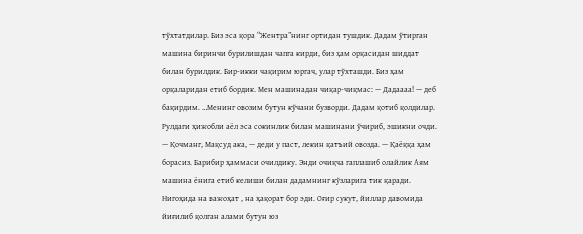тўхтатдилар. Биз эса қора “Жентра”нинг ортидан тушдик. Дадам ўтирган машина биринчи бурилишдан чапга кирди, биз ҳам орқасидан шиддат билан бурилдик. Бир-икки чақирим юргач, улар тўхташди. Биз ҳам орқаларидан етиб бордик. Мен машинадан чиқар-чиқмас: — Дадаааа! — деб бақирдим. …Менинг овозим бутун кўчани бузворди. Дадам қотиб қолдилар. Рулдаги ҳижобли аёл эса сокинлик билан машинани ўчириб, эшикни очди. — Қочманг, Мақсуд ака, — деди у паст, лекин қатъий овозда. — Қаёққа ҳам борасиз. Барибир ҳаммаси очилдику. Энди очиқча гаплашиб олайлик Аям машина ёнига етиб келиши билан дадамнинг кўзларига тик қаради. Нигоҳида на важоҳат , на ҳақорат бор эди. Оғир сукут, йиллар давомида йиғилиб қолган алами бутун юз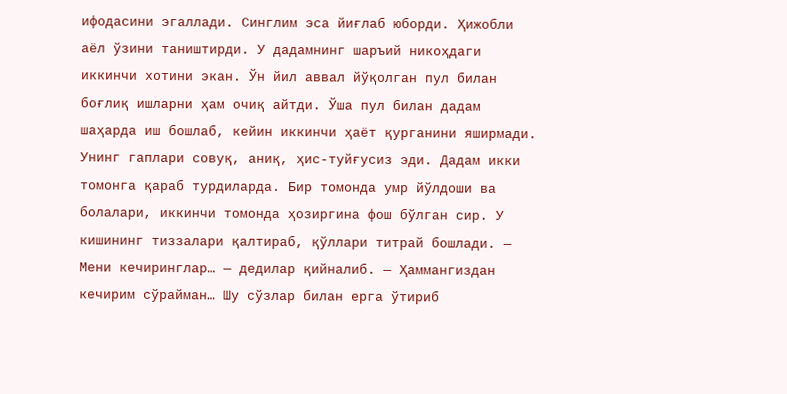ифодасини эгаллади. Синглим эса йиғлаб юборди. Ҳижобли аёл ўзини таништирди. У дадамнинг шаръий никоҳдаги иккинчи хотини экан. Ўн йил аввал йўқолган пул билан боғлиқ ишларни ҳам очиқ айтди. Ўша пул билан дадам шаҳарда иш бошлаб, кейин иккинчи ҳаёт қурганини яширмади. Унинг гаплари совуқ, аниқ, ҳис-туйғусиз эди. Дадам икки томонга қараб турдиларда. Бир томонда умр йўлдоши ва болалари, иккинчи томонда ҳозиргина фош бўлган сир. У кишининг тиззалари қалтираб, қўллари титрай бошлади. — Мени кечиринглар… — дедилар қийналиб. — Ҳаммангиздан кечирим сўрайман… Шу сўзлар билан ерга ўтириб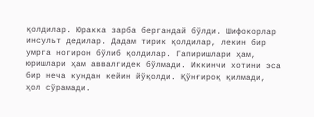қолдилар. Юракка зарба бергандай бўлди. Шифокорлар инсульт дедилар. Дадам тирик қолдилар, лекин бир умрга ногирон бўлиб қолдилар. Гапиришлари ҳам, юришлари ҳам аввалгидек бўлмади. Иккинчи хотини эса бир неча кундан кейин йўқолди. Қўнғироқ қилмади, ҳол сўрамади.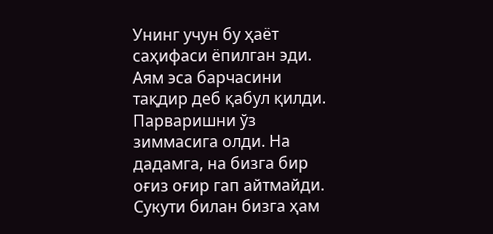Унинг учун бу ҳаёт саҳифаси ёпилган эди. Аям эса барчасини тақдир деб қабул қилди. Парваришни ўз зиммасига олди. На дадамга, на бизга бир оғиз оғир гап айтмайди. Сукути билан бизга ҳам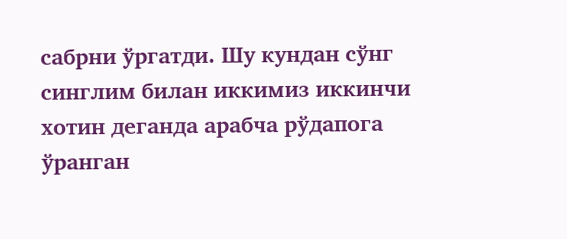сабрни ўргатди. Шу кундан сўнг синглим билан иккимиз иккинчи хотин деганда арабча рўдапога ўранган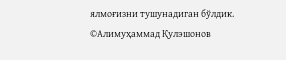ялмоғизни тушунадиган бўлдик. ©Алимуҳаммад Қулэшонов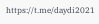https://t.me/daydi2021